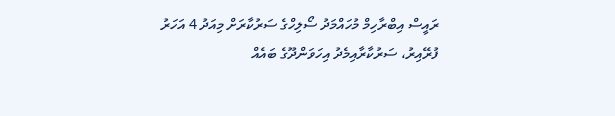ރައީސް އިބްރާހިމް މުހައްމަދު ސޯލިހްގެ ސަރުކާރަށް މިއަދު 4 އަހަރު ފުރޭއިރު، ސަރުކާރާއިމެދު އިހަވަންދޫގެ ބައެއް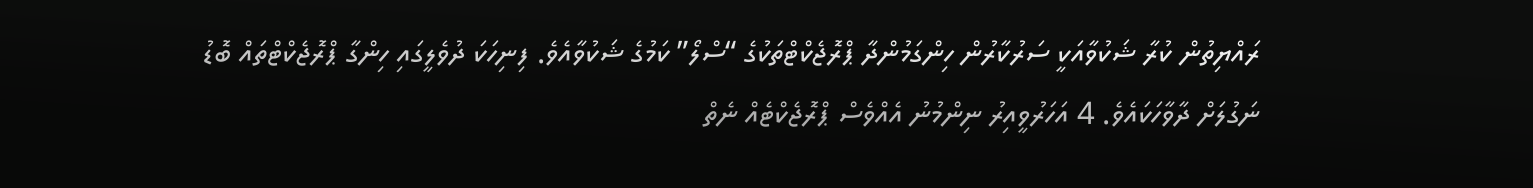ރައްޔިތުން ކުރާ ޝަކުވާއަކީ ސަރުކާރުން ހިންގަމުންދާ ޕްރޮޖެކްޓްތަކުގެ “ސްލޯ” ކަމުގެ ޝަކުވާއެވެ. ފިނިހަކަ ދުވެލީގައި ހިންގާ ޕްރޮޖެކްޓްތައް ބޮޑު ނަގުލަށް ދާވާހަކައެވެ. 4 އަހަރުވީއިރު ނިންމުނު އެއްވެސް ޕްރޮޖެކްޓެއް ނެތް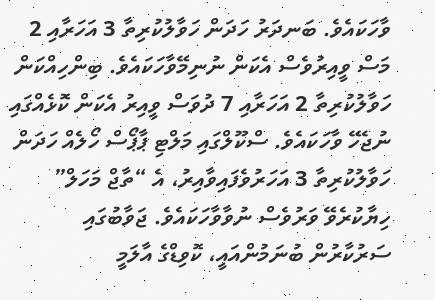ވާހަކައެވެ. ބަނދަރު ހަދަން ހަވާލުކުރިތާ 3 އަހަރާއި 2 މަސް ވީއިރުވެސް އެކަން ނުނިމޭވާހަކައެވެ. ބިންހިއްކަން ހަވާލުކުރިތާ 2 އަހަރާއި 7 ދުވަސް ވީއިރު އެކަން ކޮޅެއްގައި ނުޖެހޭ ވާހަކައެވެ. ސްކޫލްގައި މަލްޓި ޕާޕޯސް ހޯލެއް ހަދަން ހަވާލުކުރިތާ 3 އަހަރުވެފައިވާއިރު، އެ “ތާޖް މަހަލް” ހިޔާކުރެވޭ ވަރުވެސް ނުވާވާހަކައެވެ. ޖަވާބުގައި ސަރުކާރުން ބުނަމުންއައީ، ކޮވިޑްގެ އާލަމީ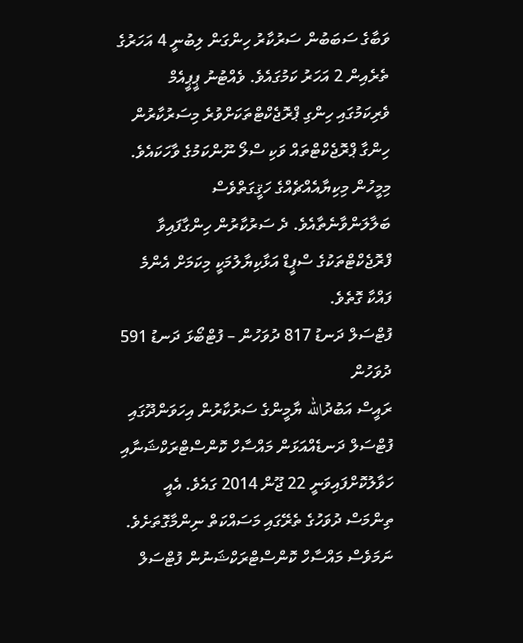ވަބާގެ ސަބަބުން ސަރުކާރު ހިންގަން ލިބުނީ 4 އަހަރުގެ ތެރެއިން 2 އަހަރު ކަމުގައެވެ. ވެއްޓުނު ޕީޕީއެމް ވެރިކަމުގައި ހިންގި ޕްރޮޖެކްޓްތަކަށްވުރެ މިސަރުކާރުން ހިންގާ ޕްރޮޖެކްޓްތައް ވަކި ސްލޯ ނޫންކަމުގެ ވާހަކައެވެ.
މިމީހުން މިކިޔާއެއްޗެއްގެ ހަޤީގަތްވެސް ބަލާލަންވާނެތާއެވެ. ދެ ސަރުކާރުން ހިންގާފައިވާ ފްރޮޖެކްޓްތަކުގެ ސްޕީޑް އަޅާކިޔާލުމަކީ މިކަމަށް އެންމެ ފައްކާ ގޮތެވެ.
ފުޓްސަލް ދަނޑު 817 ދުވަހުން – ފުޓްބޯޅަ ދަނޑު 591 ދުވަހުން
ރައީސް އަބުދުالله ޔާމީންގެ ސަރުކާރުން އިހަވަންދޫގައި ފުޓްސަލް ދަނޑެއްއަޅަން މައްސާހް ކޮންސްޓްރަކްޝަނާއި ހަވާލުކޮށްފައިވަނީ 22 ޖޫން 2014 ގައެވެ. އެއީ ތިންމަސް ދުވަހުގެ ތެރޭގައި މަސައްކަތް ނިންމާގޮތަށެވެ. ނަމަވެސް މައްސާހް ކޮންސްޓްރަކްޝަނުން ފުޓްސަލް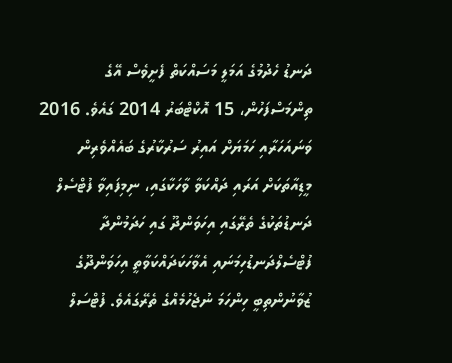ދަނޑު ހެދުމުގެ އަމަލީ މަސައްކަތް ފެށީވެސް އޭގެ ތިންމަސްފަހުން، 15 އޮކްޓްބަރު 2014 ގައެވެ. 2016 ވަނައަހަރާއި ހަމަޔަށް އައިރު ސަރުކާރުގެ ބައެއްވެރިން މީޑިއާތަކަށް އަރައި ދައްކަވާ ވާހަކާގައި، ނިމިފައިވާ ފުޓްސެލް ދަނޑުތަކުގެ ތެރޭގައި އިހަވަންދޫ ގައި ހަދަމުންދާ ފުޓްސެލްދަނޑުހިމަނައި އެވާހަކަދައްކަވާތީ އިހަވަންދޫގެ ޒުވާނުންތިބީ ހިންހަމަ ނުޖެހުމެއްގެ ތެރޭގައެވެ. ފުޓްސަލް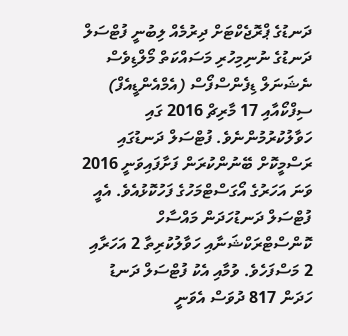ދަނޑުގެ ޕްރޮޖެކްޓަށް ދިރުމެއް ލިބުނީ ފުޓްސަލް ދަނޑުގެ ނުނިމިހުރި މަސައްކަތް މޯލްޑިވެސް ނެޝަނަލް ޑިފެންސްފޯސް (އެމްއެންޑީއެފް) ސިފްކޯއާއި 17 މާރިޗް 2016 ގައި ހަވާލުކުރުމުންނެވެ. ފުޓްސަލް ދަނޑުގައި ރަސްމީކޮށް ބޭނުންކުރަން ފަށާފައިވަނީ 2016 ވަނަ އަހަރުގެ އޯގަސްޓްމަހުގެ ފަހުކޮޅުއެވެ. އެއީ ފުޓްސަލް ދަނޑުހަދަން މައްސާހް ކޮންސްޓްރަކްޝަނާއި ހަވާލުކުރިތާ 2 އަހަރާއި 2 މަސްފަހެވެ. ވުމާއި އެކު ފުޓްސަލް ދަނޑު ހަދަން 817 ދުވަސް އެވަނީ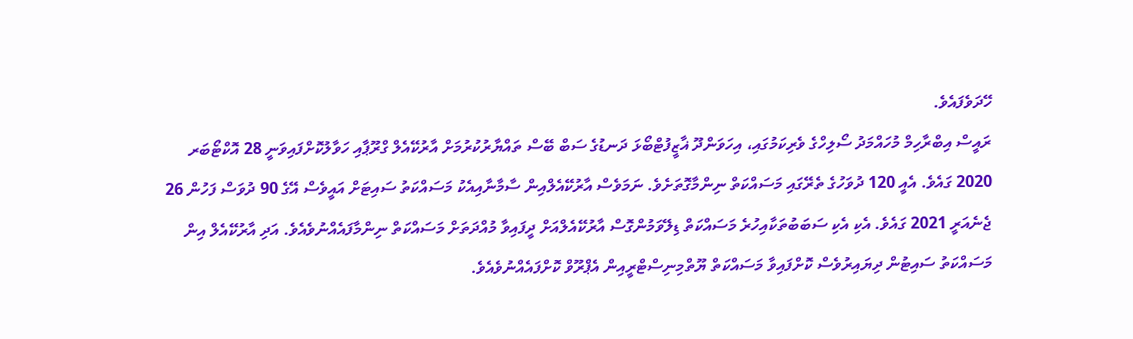ހޭދަވެފައެވެ.
ރައީސް އިބްރާހިމް މުހައްމަދު ސޯލިހްގެ ވެރިކަމުގައި، އިހަވަންދޫ ޣާޒީފުޓްބޯޅަ ދަނޑުގެ ސަބް ބޭސް ތައްޔާރުކުރުމަށް އާރުކޭއެލް ގްރޫޕާއި ހަވާލުކޮށްފައިވަނީ 28 އޮކްޓޯބަރ 2020 ގައެވެ. އެއީ 120 ދުވަހުގެ ތެރޭގައި މަސައްކަތް ނިންމާގޮތަށެވެ. ނަމަވެސް އާރުކޭއެލްއިން ސާމާނާއިއެކު މަސައްކަތު ސައިޓަށް އައީވެސް އޭގެ 90 ދުވަސް ފަހުން 26 ޖެނެއަރީ 2021 ގައެވެ. އެކި އެކި ސަބަބުތަކާއިހުރެ މަސައްކަތް ޑިލޭވަމުންގޮސް އާރުކޭއެލްއަށް ދީފައިވާ މުއްދަތަށް މަސައްކަތް ނިންމާފައެއްނުވެއެވެ. އަދި އާރުކޭއެލް އިން މަސައްކަތު ސައިޓުން ދިޔައިރުވެސް ކޮށްފައިވާ މަސައްކަތް ޔޫތްމިނިސްޓްރީއިން އެޕްރޫވް ކޮށްފައެއްނުވެއެވެ.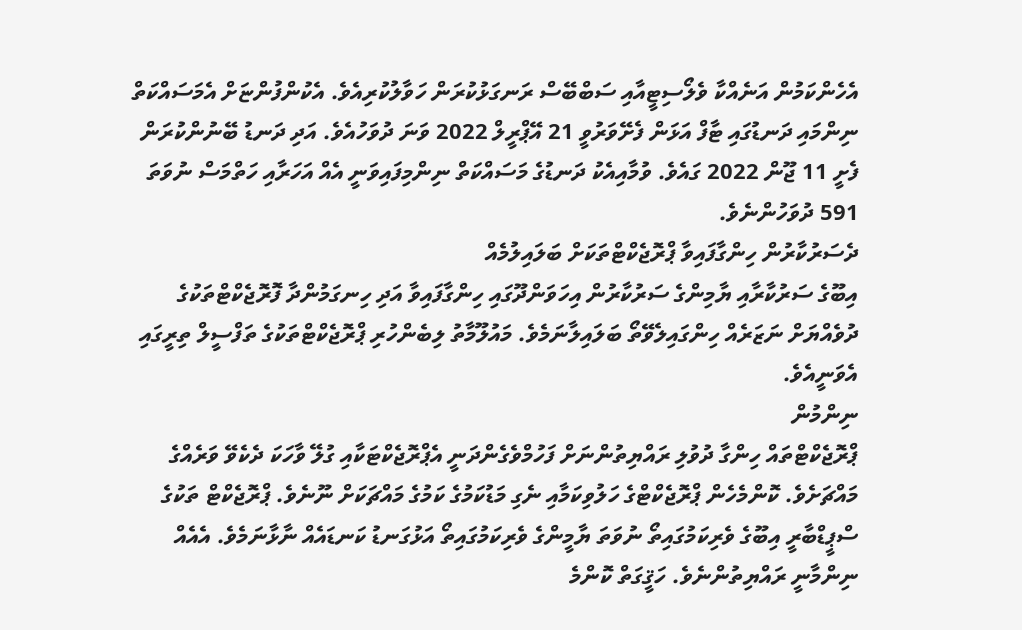އެހެންކަމުން އަނެއްކާ ވެލޯސިޓީއާއި ސަބްބޭސް ރަނގަޅުކުރަން ހަވާލުކުރިއެވެ. އެކުންފުންޏަށް އެމަސައްކަތް ނިންމައި ދަނޑުގައި ޓާފް އަޅަން ފެށޭވަރުވީ 21 އޭޕްރީލް 2022 ވަނަ ދުވަހުއެވެ. އަދި ދަނޑު ބޭނުންކުރަން ފެށީ 11 ޖޫން 2022 ގައެވެ. ވުމާއިއެކު ދަނޑުގެ މަސައްކަތް ނިންމިފައިވަނީ އެއް އަހަރާއި ހަތްމަސް ނުވަތަ 591 ދުވަހުންނެވެ.
ދެސަރުކާރުން ހިންގާފައިވާ ޕްރޮޖެކްޓްތަކަށް ބަލައިލުމެއް
އިބޫގެ ސަރުކާރާއި ޔާމިންގެ ސަރުކާރުން އިހަވަންދޫގައި ހިންގާފައިވާ އަދި ހިނގަމުންދާ ފޮރޮޖެކްޓްތަކުގެ ދުވެއްޔަށް ނަޒަރެއް ހިންގައިލެވޭތޯ ބަލައިލާނަމެވެ. މައުލޫމާތު ލިބެންހުރި ޕްރޮޖެކްޓްތަކުގެ ތަފްސީލް ތިރީގައި އެވަނީއެވެ.
ނިންމުން
ޕްރޮޖެކްޓްތައް ހިންގާ ދުވުލި ރައްޔިތުންނަށް ފަހުމްވެގެންދަނީ އެޕްރޮޖެކްޓަކާއި ގުލޭ ވާހަކަ ދެކެވޭ ވަރެއްގެ މައްޗަށެވެ. ކޮންމެހެން ޕްރޮޖެކްޓްގެ ހަލުވިކަމާއި ނެގި މަޑުކަމުގެ ކަމުގެ މައްޗަކަށް ނޫނެވެ. ޕްރޮޖެކްޓް ތަކުގެ ސްޕީޑްބާރީ އިބޫގެ ވެރިކަމުގައިތޯ ނުވަތަ ޔާމީންގެ ވެރިކަމުގައިތޯ އަޅުގަނޑު ކަނޑައެއް ނާޅާނަމެވެ. އެއެއް ނިންމާނީ ރައްޔިތުންނެވެ. ހަޤީގަތް ކޮންމެ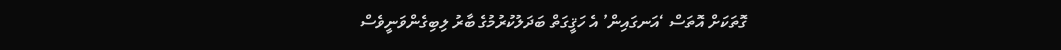ގޮތަކަށް އޮތަސް ‘އަނގައިން’ އެ ހަޤީގަތް ބަދަލުކުރުމުގެ ބާރު ލިބިގެންވަނީވެސް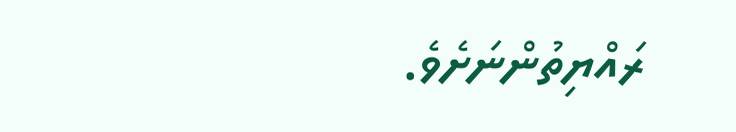ރައްޔިތުންނަށެވެ.